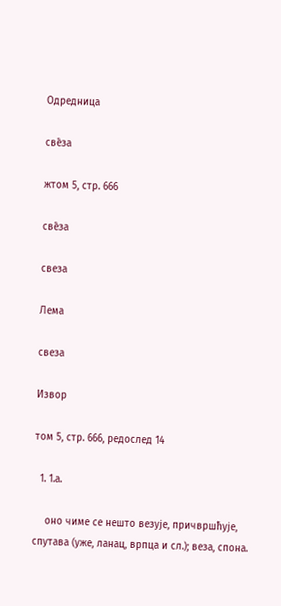Одредница

све̏за

жтом 5, стр. 666

све̏за

свеза

Лема

свеза

Извор

том 5, стр. 666, редослед 14

  1. 1.а.

    оно чиме се нешто везује, причвршћује, спутава (уже, ланац, врпца и сл.); веза, спона.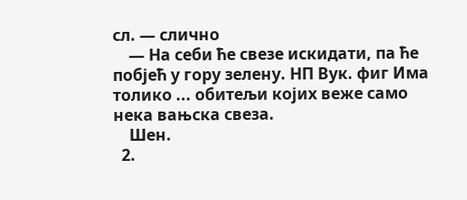сл. — слично
    — На себи ће свезе искидати, па ће побјећ у гору зелену. НП Вук. фиг Има толико ... обитељи којих веже само нека вањска свеза.
    Шен.
  2.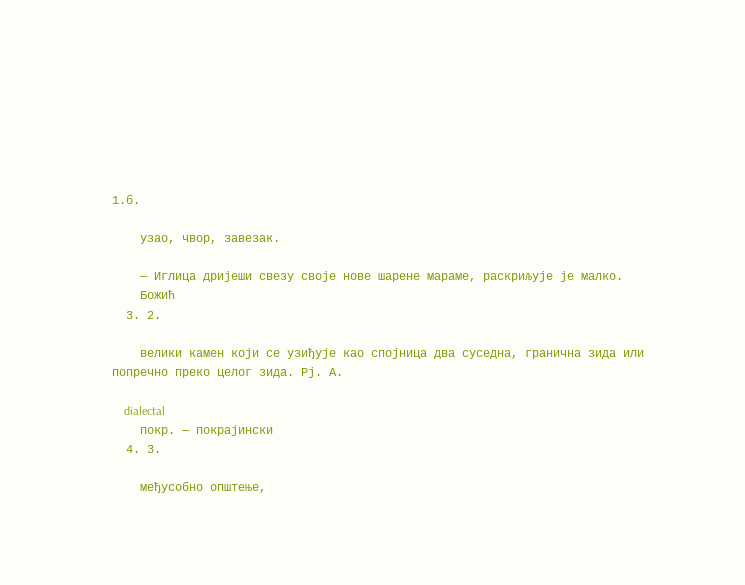1.б.

    узао, чвор, завезак.

    — Иглица дријеши свезу своје нове шарене мараме, раскриљује је малко.
    Божић
  3. 2.

    велики камен који се узиђује као спојница два суседна, гранична зида или попречно преко целог зида. Рј. А.

    dialectal
    покр. — покрајински
  4. 3.

    међусобно општење,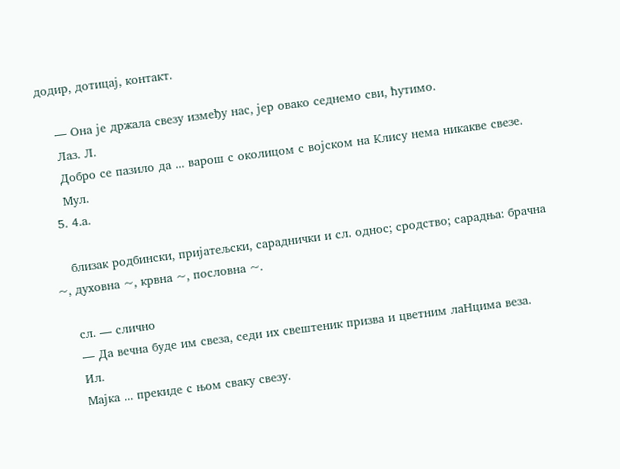додир, дотицај, контакт.

    — Она је држала свезу између нас, јер овако седнемо сви, ћутимо.
    Лаз. Л.
    Добро се пазило да ... варош с околицом с војском на Клису нема никакве свезе.
    Мул.
  5. 4.а.

    близак родбински, пријатељски, сараднички и сл. однос; сродство; сарадња: брачна ~, духовна ~, крвна ~, пословна ~.

    сл. — слично
    — Да вечна буде им свеза, седи их свештеник призва и цветним лаНцима веза.
    Ил.
    Мајка ... прекиде с њом сваку свезу.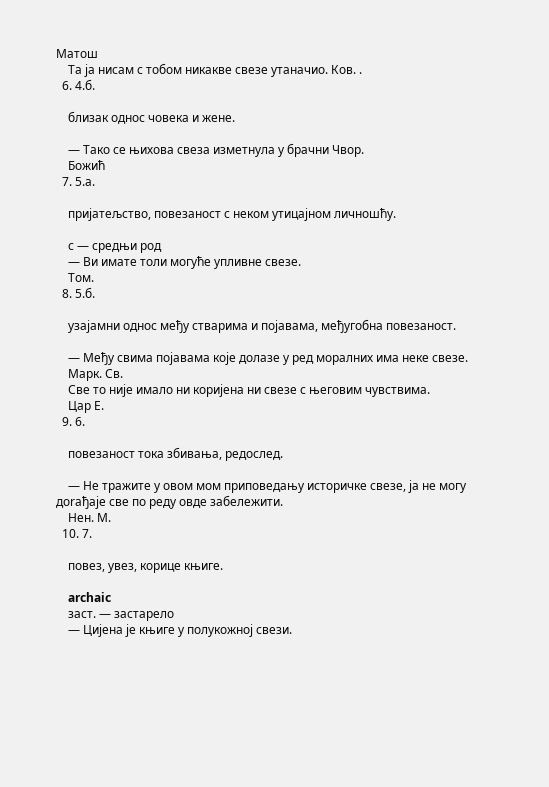Матош
    Та ја нисам с тобом никакве свезе утаначио. Ков. .
  6. 4.б.

    близак однос човека и жене.

    — Тако се њихова свеза изметнула у брачни Чвор.
    Божић
  7. 5.а.

    пријатељство, повезаност с неком утицајном личношћу.

    с — средњи род
    — Ви имате толи могуће упливне свезе.
    Том.
  8. 5.б.

    узајамни однос међу стварима и појавама, међугобна повезаност.

    — Међу свима појавама које долазе у ред моралних има неке свезе.
    Марк. Св.
    Све то није имало ни коријена ни свезе с његовим чувствима.
    Цар Е.
  9. 6.

    повезаност тока збивања, редослед.

    — Не тражите у овом мом приповедању историчке свезе, ја не могу доrађаје све по реду овде забележити.
    Нен. М.
  10. 7.

    повез, увез, корице књиге.

    archaic
    заст. — застарело
    — Цијена је књиге у полукожној свези.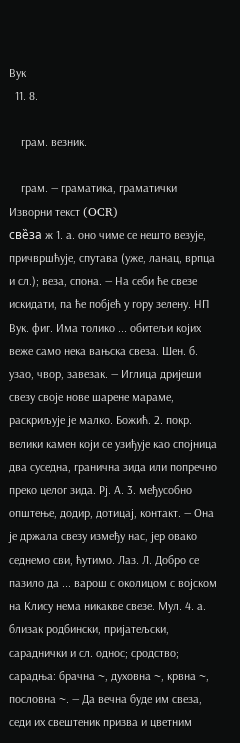Вук
  11. 8.

    грам. везник.

    грам. — граматика, граматички
Изворни текст (OCR)
све̏за ж 1. а. оно чиме се нешто везује, причвршћује, спутава (уже, ланац, врпца и сл.); веза, спона. — На себи ће свезе искидати, па ће побјећ у гору зелену. НП Вук. фиг. Има толико ... обитељи којих веже само нека вањска свеза. Шен. б. узао, чвор, завезак. — Иглица дријеши свезу своје нове шарене мараме, раскриљује је малко. Божић. 2. покр. велики камен који се узиђује као спојница два суседна, гранична зида или попречно преко целог зида. Рј. А. 3. међусобно општење, додир, дотицај, контакт. — Она је држала свезу између нас, јер овако седнемо сви, ћутимо. Лаз. Л. Добро се пазило да ... варош с околицом с војском на Клису нема никакве свезе. Мул. 4. а. близак родбински, пријатељски, сараднички и сл. однос; сродство; сарадња: брачна ~, духовна ~, крвна ~, пословна ~. — Да вечна буде им свеза, седи их свештеник призва и цветним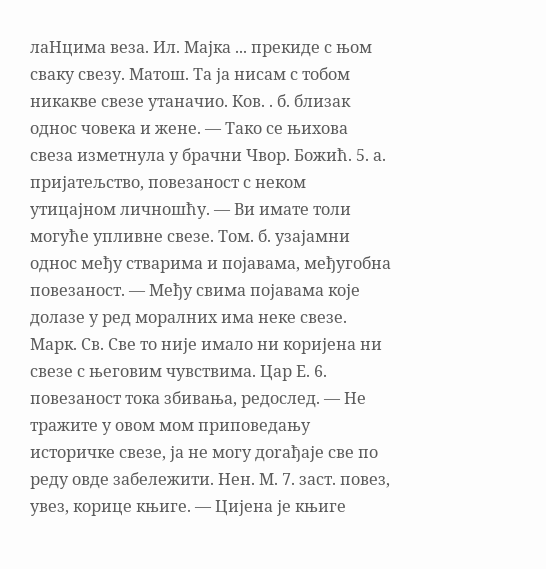лаНцима веза. Ил. Мајка ... прекиде с њом сваку свезу. Матош. Та ја нисам с тобом никакве свезе утаначио. Ков. . б. близак однос човека и жене. — Тако се њихова свеза изметнула у брачни Чвор. Божић. 5. а. пријатељство, повезаност с неком утицајном личношћу. — Ви имате толи могуће упливне свезе. Том. б. узајамни однос међу стварима и појавама, међугобна повезаност. — Међу свима појавама које долазе у ред моралних има неке свезе. Марк. Св. Све то није имало ни коријена ни свезе с његовим чувствима. Цар Е. 6. повезаност тока збивања, редослед. — Не тражите у овом мом приповедању историчке свезе, ја не могу доrађаје све по реду овде забележити. Нен. М. 7. заст. повез, увез, корице књиге. — Цијена је књиге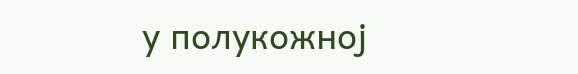у полукожној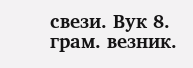свези. Вук 8. грам. везник.